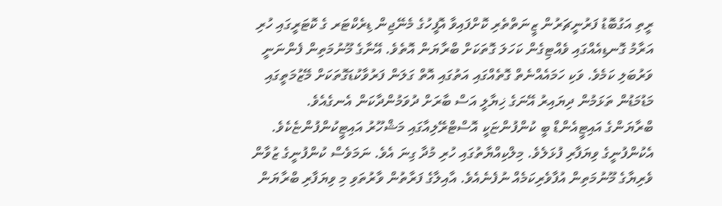ރީތި އަގުބޮޑު ފަރުނީޗަރުން ޒީނަތްތެރި ކޮށްފައިވާ އޮފީހުގެ މެނޭޖިން ޑިރެކްޓަރ ގެ ކޮޓަރީގައި ހުރި އަރާމު ގޮނޑިއެއްގައި ވެއްޓިގެން ކަހަލަ ގޮތަކަށް ބްރާޔަން އޮތެވެ. އޭނާގެ މޫނުމަތިން ފެންނަނީ ވަރުބަލި ކަމެވެ. ވަކި ހަމައެއްނެތް ގޮތެއްގައި އަތުގައި އޮތް ގަލަން ފަރުވާކުޑަގޮތަކަށް މޭޒުމަތީގައި މަޑުމަޑުން ތަޅަމުން ދިޔައިރު އޭނަގެ ޚިޔާލީ އަސް ބާރަށް ދުވަމުންދާކަން އެނގެއެވެ.
ބްރާޔަންގެ އައިޓީއެންޑް ބީ ކުންފުންޏަކީ އޮސްޓްރޭލިއާގައި މަޝްހޫރު އައިޓީކުންފުންޏެކެވެ. އެކުންފުނީގެ ވިޔަފާރި ފުޅަލެވެ. މިލްކިއްޔާތުގައި ހުރި މުދާ ގިނަ އެވެ. ނަމަވެސް ކުންފުނީގެ ޒުވާން ވެރިޔާގެ މޫނުމަތިން އުފާވެރިކަމެއް ނުފެނެއެވެ. އާއިލާގެ ފަރާތުން ވާރުތަވި މި ވިޔަފާރި ބްރާޔަން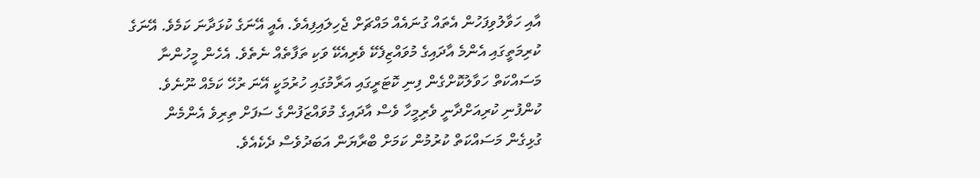އާއި ހަވާލުވިފަހުން އެތައް ގުނައެއް މައްޗަށް ޖެހިލައިފިއެވެ. އެއީ އޭނަގެ ކުޅަދާނަ ކަމެވެ. އޭނަގެ ކުރިމަތީގައި އެންމެ އާދައިގެ މުވައްޒިފެކޭ ވެރިއެކޭ ވަކި ތަފާތެއް ނެތެވެ. އެހެން މީހުންނާ މަސައްކަތް ހަވާލުކޮށްގެން ފިނި ކޮޓަރީގައި އަރާމުގައި ހުރުމަކީ އޭނަ ރުހޭ ކަމެއް ނޫނެވެ. ކުންފުނި ކުރިއަށްދާނީ ވެރިމީހާ ވެސް އާދައިގެ މުވައްޒަފުންގެ ސަފަށް ތިރިވެ އެންމެން ގުޅިގެން މަސައްކަތް ކުރުމުން ކަމަށް ބްރާޔަން އަބަދުވެސް ދެކެއެވެ.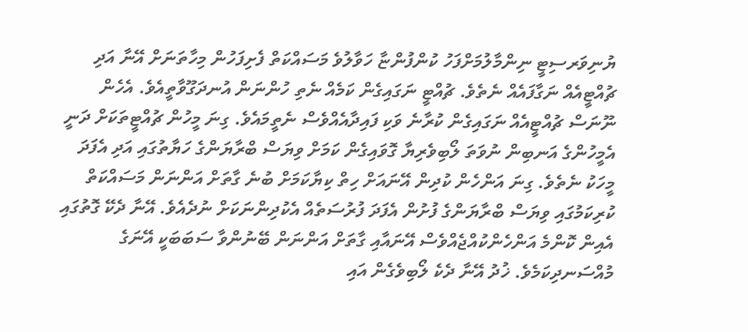ޔުނިވަރސިޓީ ނިންމާލުމަށްފަހު ކުންފުންޏާ ހަވާލުވެ މަސައްކަތް ފެށިފަހުން މިހާތަނަށް އޭނާ އަދި ޗުއްޓީއެއް ނަގާފައެއް ނެތެވެ. ޗުއްޓީ ނަގައިގެން ކަމެއް ނެތި ހުންނަން އުނދަގޫވާތީއެވެ. އެހެން ނޫނަސް ޗުއްޓީއެއް ނަގައިގެން ކުރާނެ ވަކި ފައިދާއެއްވެސް ނެތީމައެވެ. ގިނަ މީހުން ޗުއްޓީތަކަށް ދަނީ އެމީހުންގެ އަނބިން ނުވަތަ ލޯބިވެރިޔާ ގޮވައިގެން ކަމަށް ވިޔަސް ބްރާޔަންގެ ހަޔާތުގައި އަދި އެފަދަ މީހަކު ނެތެވެ. ގިނަ އަންހެން ކުދިން އޭނައަށް ހިތް ކިޔާކަމަށް ބުނެ ގާތަށް އަންނަން މަސައްކަތް ކުރިކަމުގައި ވިޔަސް ބްރާޔަންގެ ފުށުން އެފަދަ ފުރުސަތެއް އެކުދިންނަކަށް ނުދެއެވެ. އޭނާ ދެކޭ ގޮތުގައި އެއިން ކޮންމެ އަންހެންކުއްޖެއްވެސް އޭނައާއި ގާތަށް އަންނަން ބޭނުންވާ ސަބަބަކީ އޭނަގެ މުއްސަނދިކަމެވެ. ޚުދު އޭނާ ދެކެ ލޯބިވެގެން އައި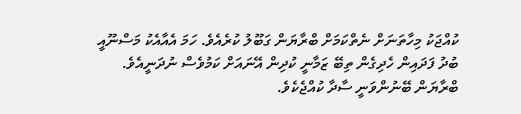ކުއްޖަކު މިހާތަނަށް ނެތްކަމަށް ބްރާޔަން ގަބޫލު ކުރެއެވެ. ހަމަ އެއާއެކު މަސްނޫއީ ބުދު ފަދައިން ހެދިގެން ތިބޭ ޒަމާނީ ކުދިން އޭނައަށް ކަމުވެސް ނުދަނީއެވެ. ބްރާޔަން ބޭނުންވަނީ ސާދާ ކުއްޖެކެވެ.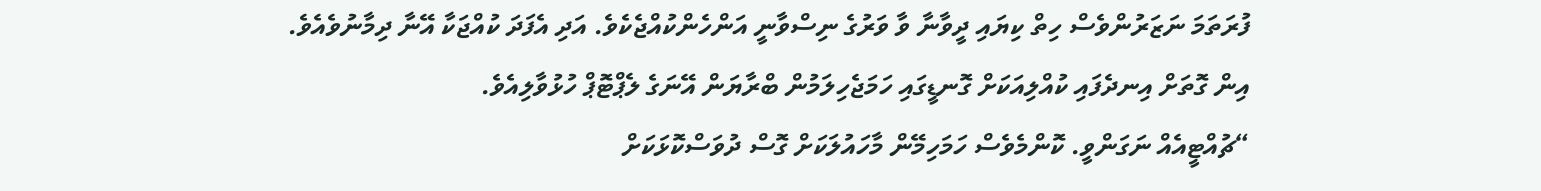ފުރަތަމަ ނަޒަރުންވެސް ހިތް ކިޔައި ދީވާނާ ވާ ވަރުގެ ނިސްވާނީ އަންހެންކުއްޖެކެވެ. އަދި އެފަދަ ކުއްޖަކާ އޭނާ ދިމާނުވެއެވެ.
އިން ގޮތަށް އިނދެފައި ކުއްލިއަކަށް ގޮނޑީގައި ހަމަޖެހިލަމުން ބްރާޔަން އޭނަގެ ލެޕްޓޮޕް ހުޅުވާލިއެވެ.
“ޗުއްޓީއެއް ނަގަންވީ. ކޮންމެވެސް ހަމަހިމޭން މާހައުލަކަށް ގޮސް ދުވަސްކޮޅަކަށް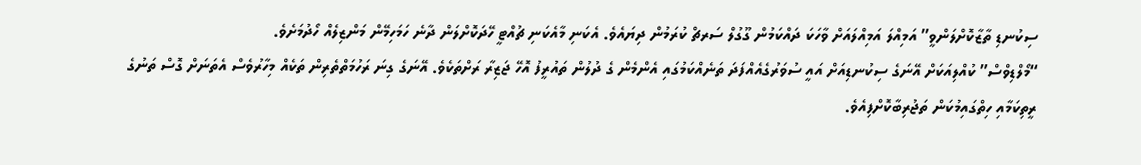ސިކުނޑި ތާޒާކޮށްލަންވީ” އަމިއްލަ އަމިއްލައަށް ވާހަކަ ދައްކަމުން ގޫގުލް ސަރޗް ކުރަމުން ދިޔައެވެ. އެކަނި މާއެކަނި ޗުއްޓީ ހޭދަކޮށްލަން ދާނެ ހަމަހިމޭން މަންޒިލެއް ހޯދުމަށެވެ.
“މޯލްޑިވްސް” ކުއްލިއަކަށް އޭނަގެ ސިކުނޑިއަށް އައީ ސުވަރުގެއެއްފަދަ ތަނެއްކަމުގައި އެންމެން ގެ ދުލުން ތައުރީފު އޮހޭ ޖަޒިރާ ރަށްތަކެވެ. އޭނަގެ ގިނަ ރަހުމަތްތެރިން ތަކެއް މިހާރުވެސް އެތަނަށް ގޮސް ތަނުގެ ރީތިކަމާއި ހިތްގައިމުކަން ތަޖުރިބާކޮށްފިއެވެ.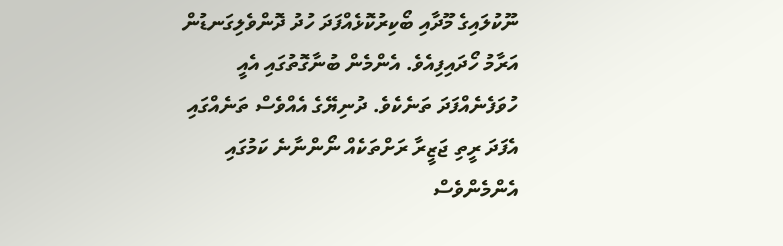ނޫކުލައިގެ މޫދާއި ބޯކިރުކޮޅެއްފަދަ ހުދު ދޮންވެލިގަނޑުން އަރާމު ހޯދައިފިއެވެ. އެންމެން ބުނާގޮތުގައި އެއީ ހުވަފެނެއްފަދަ ތަނެކެވެ. ދުނިޔޭގެ އެއްވެސް ތަނެއްގައި އެފަދަ ރީތި ޖަޒީރާ ރަށްތަކެއް ނޯންނާނެ ކަމުގައި އެންމެންވެސް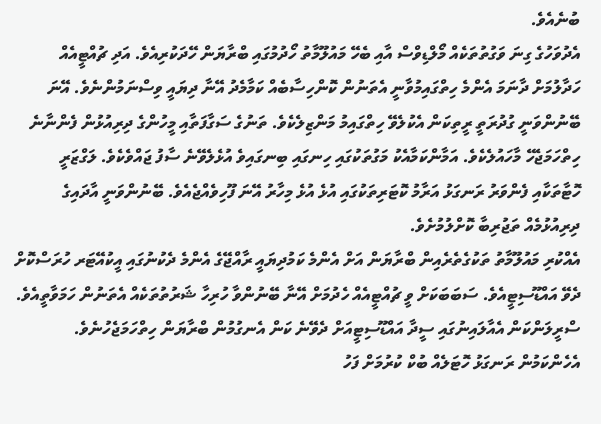ބުނެއެވެ.
އެދުވަހުގެ ގިނަ ވަގުތުތަކެއް މޯލްޑިވްސް އާއި ބެހޭ މައުލޫމާތު ހޯދުމުގައި ބްރާޔަން ހޭދަކުރިއެވެ. އަދި ޗުއްޓީއެއް ހަދާލުމަށް ދާނަމަ އެންމެ ހިތްގައިމުވާނީ އެތަނުން ކޮންހިސާބެއް ކަމާމެދު އޭނާ ދިޔައީ ވިސްނަމުންނެވެ. އޭނަ ބޭނުންވަނީ ގުދުރަތީ ރީތިކަން އެކުލެވޭ ހިތްގައިމު މަންޒިލެކެވެ. ތަނުގެ ސަގާފަތާއި މީހުންގެ ދިރިއުޅުން ފެންނާނެ ހިތްހަމަޖެހޭ މާހައުލެކެވެ. އަމާންކަމާއެކު މަގުތަކުގައި ހިނގައި ބިނގައިވެ އުޅެލެވޭނެ ސާފު ޖައްވެކެވެ. ލަގްޒަރީ ހޮޓާތަކާއި ފެންވަރު ރަނގަޅު އަރާމު ކޮޓަރިތަކުގައި އުޅެ އުޅެ މިހާރު އޭނަ ފޫހިވެއްޖެއެވެ. ބޭނުންވަނީ އާދައިގެ ދިރިއުޅުމެއް ތަޖުރިބާ ކޮށްލުމުށެވެ.
އެއްކުރި މައުލޫމާތު ތަކުގެތެރެއިން ބްރާޔަން އަށް އެންމެ ކަމުދިޔައީ ރާއްޖޭގެ އެންމެ ދެކުނުގައި އީކުއޭޓަރ ހުރަސްކޮށް ދެވޭ އައްޑޫސިޓީއެވެ. ސަބަބަކަށް ވީ ޗުއްޓީއެއް ހެދުމަށް އޭނާ ބޭނުންވާ ހުރިހާ ޝަރުތުތަކެއް އެތަނުން ހަމަވާތީއެވެ.
ސްރީލަންކަން އެއާލައިނުގައި ސީދާ އައްޑޫސިޓީއަށް ދެވޭނެ ކަން އެނގުމުން ބްރާޔަން ހިތްހަމަޖެހުނެވެ. އެހެންކަމުން ރަނގަޅު ހޮޓަލެއް ބުކް ކުރުމަށް ފަހު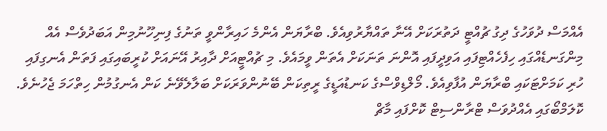އެއްމަސް ދުވަހުގެ ދިގު ޗުއްޓީ ދަތުރަކަށް އޭނާ ތައްޔާރުވިއެވެ. ބްރާޔަން އެންމެ ހައިރާންވީ ތަނުގެ ފިނިހޫނުމިން އަބަދުވެސް އެއް މިންގަނޑެއްގައި ހިފެހެއްޓިފައި އަވިދީފައި އޮންނަ ތަނަކަށް އެތަން ވީމައެވެ. މި ޗުއްޓީއަށް ދާއިރު އޭނައަށް ކުރީބައިގައި ފަތަން އެނގިފައި ހުރި ކަމަށްޓަކައި ބްރާޔަން އުފާވިއެވެ. މޯލްޑިވްސްގެ ކަނޑުއަޑީގެ ރީތިކަން ބޭނުންވަރަކަށް ބަލާލެވޭނެ ކަން އެނގުމުން ހިތްހަމަ ޖެހުނެވެ.
ކޮލަމްބޯގައި އެއްދުވަސް ޓްރާންސިޓް ކޮށްފައި މާޗް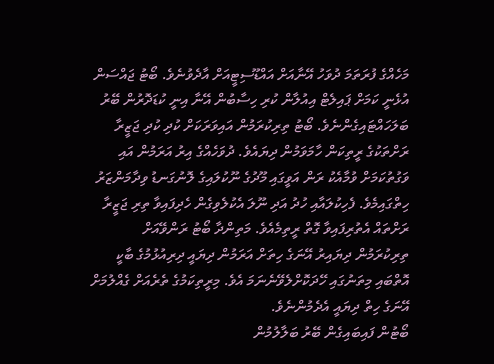މަހެއްގެ ފުރަތަމަ ދުވަހު އޭނާއަށް އައްޑޫސިޓީއަށް އާދެވުނެވެ. ބޯޓު ޖައްސަން އުޅެނީ ކަމަށް ޕައިލެޓް އިއުލާން ކުރި ހިސާބުން އޭނާ އިނީ ކުޑަދޮރުން ބޭރު ބަލަހައްޓައިގެންނެވެ. ބޯޓު ތިރިކުރަމުން އައިވަރަކަށް ކުދި ކުދި ޖަޒީރާ ރަށްތަކުގެ ރީތިކަން ހާމަވަމުން ދިޔައެވެ. ދުވަހެއްގެ އިރު އަރަމުން އައި ވަގުތުކަމަށް ވުމާއެކު ރަން އަވީގައި މޫދުގެ ނޫކުލައިގެ ލޮނުގަނޑު ވިދާމަންޒަރު ހިތްގައިމެވެ. ފެހިކުލައާއި ހުދު އަދި ނޫލަ އެކުލެވިގެން ހެދިފައިވާ ތިރި ޖަޒީރާ ރަށްތައް އެތުރިފައިވާ ގޮތް ރީތިމެއެވެ. މަތިންދާ ބޯޓު ރަންވޭއަށް ތިރިކުރަމުން ދިޔައިރު އޭނަގެ ހިތަށް އަރަމުން ދިޔައީ ދިރިއުޅުމުގެ ބާކީ އޮތްބައި މިތަނުގައި ހޭދަކޮށްލެވޭނެނަމަ އެވެ. މިރީތިކަމުގެ ތެރެއަށް ގެއްލުމަށް އޭނަގެ ހިތް ދިޔައީ އެދެމުންނެވެ.
ބޯޓުން ފައިބައިގެން ބޭރު ބަލާލުމުން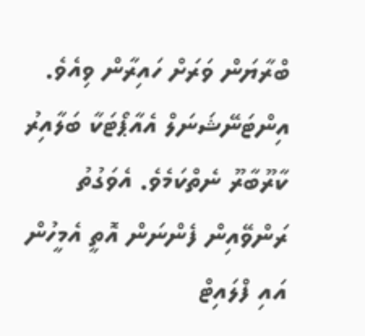ބްރާޔަން ވަރަށް ހައިރާން ވިއެވެ. އިންޓަނޭޝަނަލް އެއާޕޯޓަކާ ބަލާއިރު ކާރޫބާރޫ ނެތްކަމެވެ. އެވަގުތު ރަންވޭއިން ފެންނަން އޮތީ އެމީހުން އައި ފްލައިޓް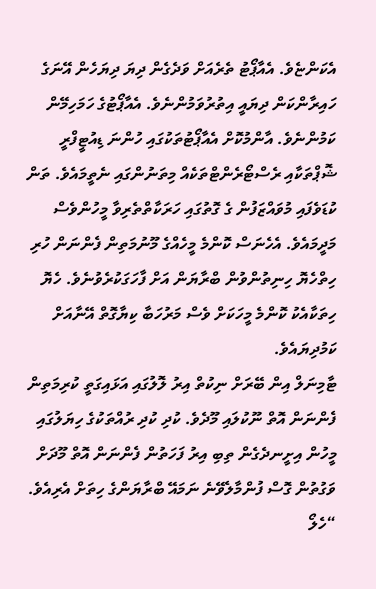އެކަންޏެވެ. އެއާޕޯޓު ތެރެއަށް ވަދެގެން ދިޔަ ދިޔަހެން އޭނަގެ ހައިރާންކަން ދިޔައީ އިތުރުވަމުންނެވެ. އެއާޕޯޓުގެ ހަމަހިމޭން ކަމުންނެވެ. އާންމުކޮށް އެއާޕޯޓުތަކުގައި ހުންނަ ޑިއުޓީފްރީ ޝޮޕްތަކާއި ރެސްޓޯރެންޓްތަކެއް މިތަނުންގައި ނެތީމައެވެ. ތަން ކުޑަވެފައި މުވައްޒަފުން ގެ ގޮތުގައި ހަރަކާތްތެރިވާ މީހުންވެސް މަދީމައެވެ. އެހެނަސް ކޮންމެ މީހެއްގެ މޫނުމަތިން ފެންނަން ހުރި ހިތްހެޔޮ ހިނިތުންވުން ބްރާޔަން އަށް ފާހަގަކުރެވުނެވެ. ހެޔޮ ހިތަކާއެކު ކޮންމެ މީހަކަށް ވެސް މަރުހަބާ ކިޔާގޮތް އޭނާއަށް ކަމުދިޔައެވެ.
ޓާމިނަލް އިން ބޭރަށް ނިކުތް އިރު ލޮލުގައި އަޅައިގަތީ ކުރިމަތިން ފެންނަން އޮތް ނޫކުލައި މޫދެވެ. ކުދި ކުދި ރުއްތަކުގެ ހިޔަލުގައި މީހުން އިށީނދެގެން ތިބި އިރު ފަހަތުން ފެންނަން އޮތް މޫދަށް ވަގުތުން ގޮސް ފުންމާލެވޭނެ ނަމައޭ ބްރާޔަންގެ ހިތަށް އެރިއެވެ.
“ހެލޯ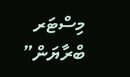މިސްޓަރ ބްރާޔަން”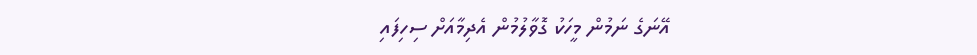އޭނަގެ ނަމުން މީހަކު ގޮވާލުމުން އެދިމާއަށް ސިހިފައި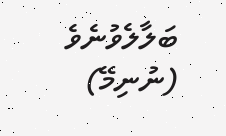ބަލާލެވުނެވެ
(ނުނިމޭ)